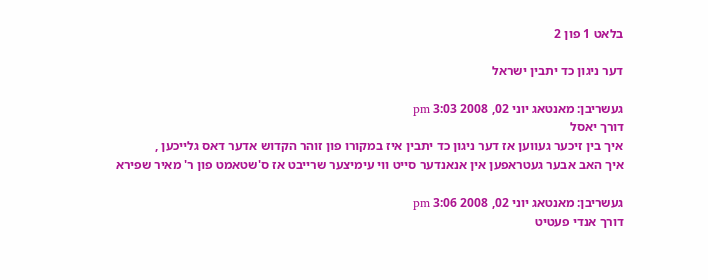בלאט 1 פון 2

דער ניגון כד יתבין ישראל

געשריבן: מאנטאג יוני 02, 2008 3:03 pm
דורך יאסל
איך בין זיכער געווען אז דער ניגון כד יתבין איז במקורו פון זוהר הקדוש אדער דאס גלייכען ,
איך האב אבער געטראפען אין אנאנדער סייט ווי עימיצער שרייבט אז ס'שטאמט פון ר' מאיר שפירא

געשריבן: מאנטאג יוני 02, 2008 3:06 pm
דורך אנדי פעטיט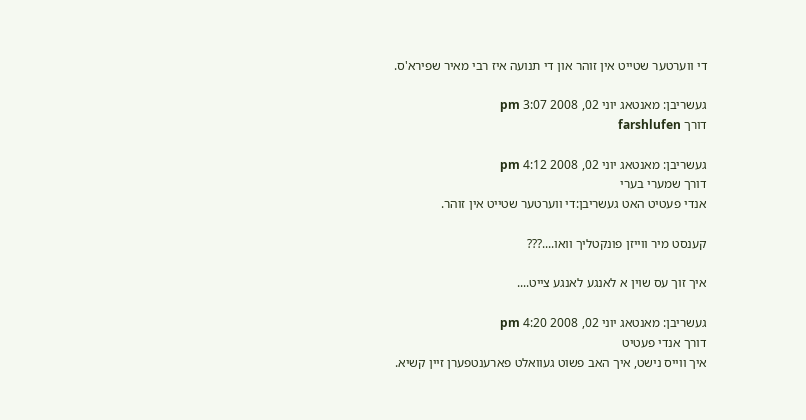די ווערטער שטייט אין זוהר און די תנועה איז רבי מאיר שפירא'ס.

געשריבן: מאנטאג יוני 02, 2008 3:07 pm
דורך farshlufen

געשריבן: מאנטאג יוני 02, 2008 4:12 pm
דורך שמערי בערי
אנדי פעטיט האט געשריבן:די ווערטער שטייט אין זוהר.

קענסט מיר ווייזן פונקטליך וואו....???

איך זוך עס שוין א לאנגע לאנגע צייט....

געשריבן: מאנטאג יוני 02, 2008 4:20 pm
דורך אנדי פעטיט
איך ווייס נישט, איך האב פשוט געוואלט פארענטפערן זיין קשיא.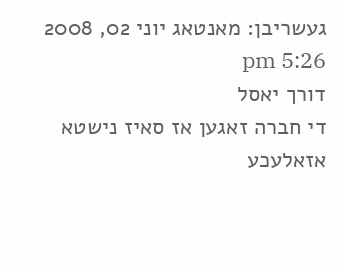געשריבן: מאנטאג יוני 02, 2008 5:26 pm
דורך יאסל
די חברה זאגען אז סאיז נישטא אזאלעכע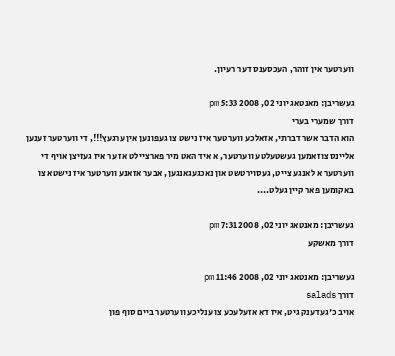ווערטער אין זוהר, העכסענס דער רעיון.

געשריבן: מאנטאג יוני 02, 2008 5:33 pm
דורך שמערי בערי
הוא הדבר אשר דברתי, אזאלכע ווערטער איז נישט צו געפונען אין ערגעץ!!!, די ווערטער זענען אליינס צוזאמען געשטעלטע ווערטער, א איד האט מיר פארציילט אז ער איז געזיצן אויף די ווערטער א לאנגע צייט, געסוירטשט און נאכגעגאנגען, אבער אזאנע ווערטער איז נישטא צו באקומען פאר קיין געלט....

געשריבן: מאנטאג יוני 02, 2008 7:31 pm
דורך מאשקע

געשריבן: מאנטאג יוני 02, 2008 11:46 pm
דורך salads
אויב כ'געדענק גיט, איז דא אזעלעכע צו ענליכע ווערטער ביים סוף פון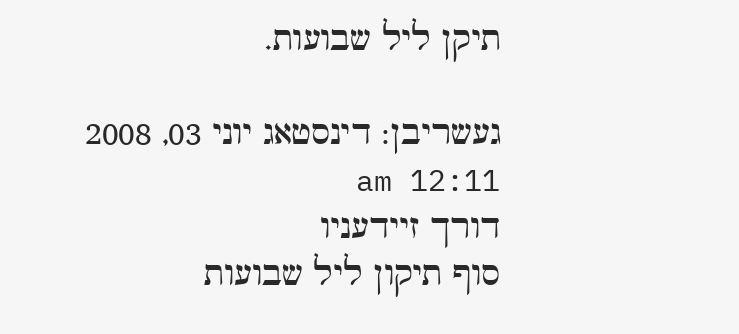תיקן ליל שבועות.

געשריבן: דינסטאג יוני 03, 2008 12:11 am
דורך זיידעניו
סוף תיקון ליל שבועות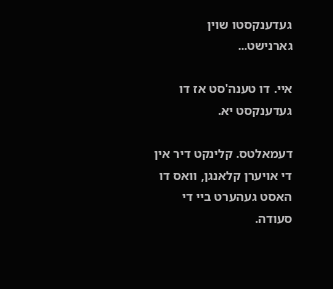געדענקסטו שוין גארנישט...

איי. דו טענה'סט אז דו געדענקסט יא.

דעמאלטס. קלינקט דיר אין די אויערן קלאנגן, וואס דו האסט געהערט ביי די סעודה.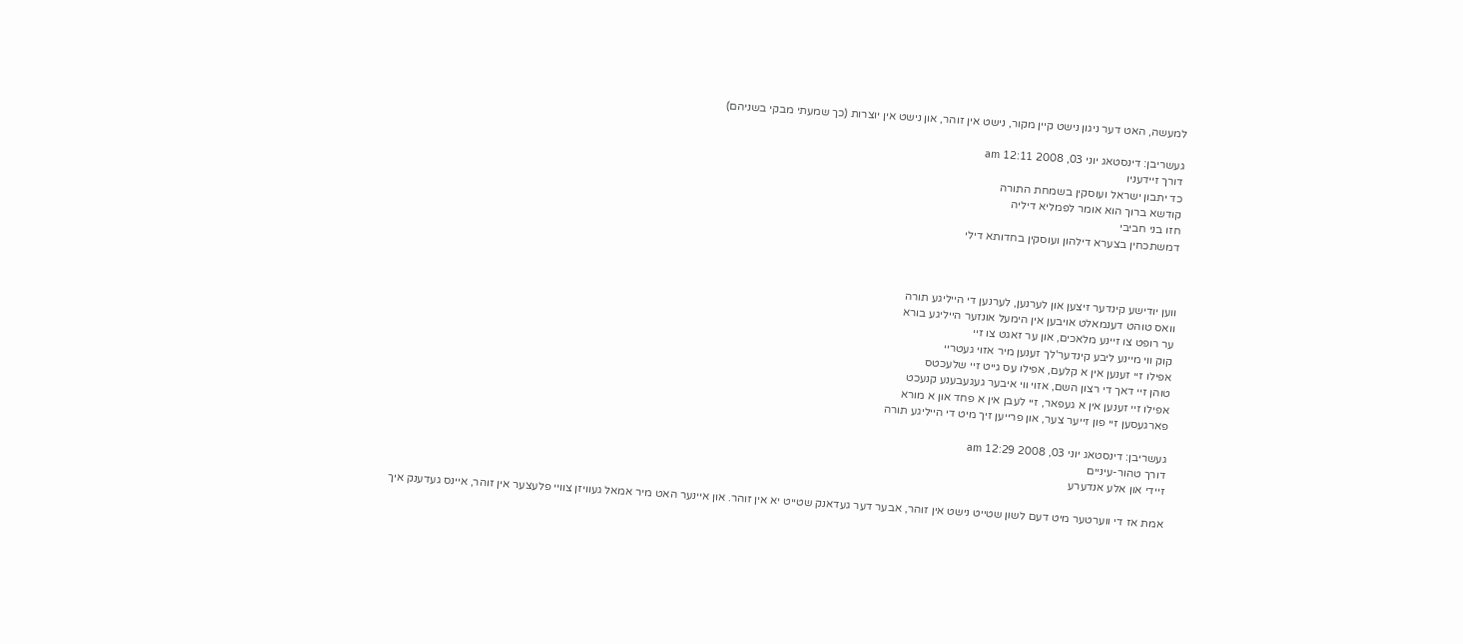למעשה, האט דער ניגון נישט קיין מקור, נישט אין זוהר, און נישט אין יוצרות (כך שמעתי מבקי בשניהם)

געשריבן: דינסטאג יוני 03, 2008 12:11 am
דורך זיידעניו
כד יתבון ישראל ועוסקין בשמחת התורה
קודשא ברוך הוא אומר לפמליא דיליה
חזו בני חביבי
דמשתכחין בצערא דילהון ועוסקין בחדותא דילי



ווען יודישע קינדער זיצען און לערנען, לערנען די הייליגע תורה
וואס טוהט דענמאלט אויבען אין הימעל אונזער הייליגע בורא
ער רופט צו זיינע מלאכים, און ער זאגט צו זיי
קוק ווי מיינע ליבע קינדער'לך זענען מיר אזוי געטריי
אפילו זיי זענען אין א קלעם, אפילו עס גייט זיי שלעכטס
טוהן זיי דאך די רצון השם, אזוי ווי איבער געגעבענע קנעכט
אפילו זיי זענען אין א געפאר, זיי לעבן אין א פחד און א מורא
פארגעסען זיי פון זייער צער, און פרייען זיך מיט די הייליגע תורה

געשריבן: דינסטאג יוני 03, 2008 12:29 am
דורך טהור-עיניים
זיידי און אלע אנדערע

אמת אז די ווערטער מיט דעם לשון שטייט נישט אין זוהר, אבער דער געדאנק שטייט יא אין זוהר. און איינער האט מיר אמאל געוויזן צוויי פלעצער אין זוהר, איינס געדענק איך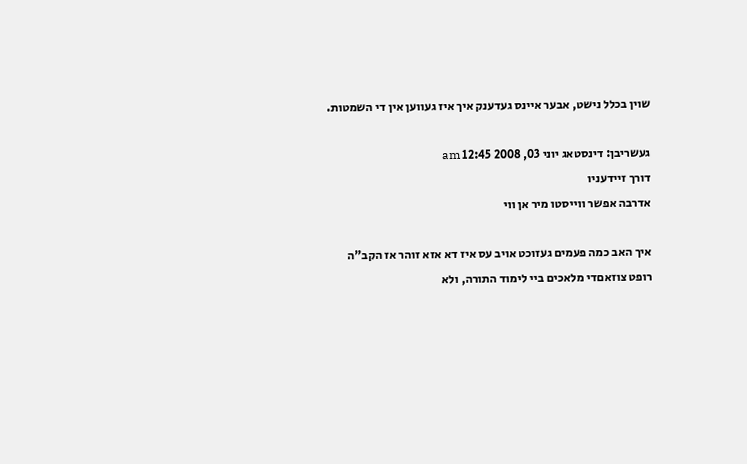שוין בכלל נישט, אבער איינס געדענק איך איז געווען אין די השמטות.

געשריבן: דינסטאג יוני 03, 2008 12:45 am
דורך זיידעניו
אדרבה אפשר ווייסטו מיר אן ווי

איך האב כמה פעמים געזוכט אויב עס איז דא אזא זוהר אז הקב"ה רופט צוזאםדי מלאכים ביי לימוד התורה, ולא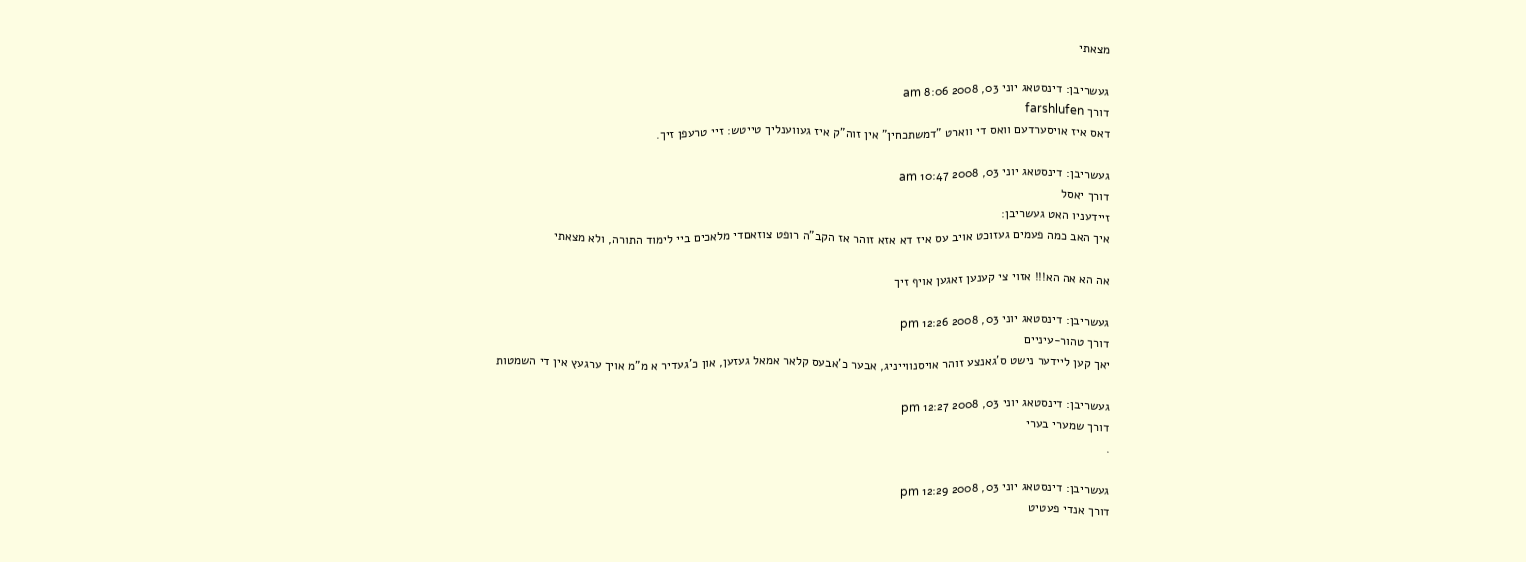מצאתי

געשריבן: דינסטאג יוני 03, 2008 8:06 am
דורך farshlufen
דאס איז אויסערדעם וואס די ווארט "דמשתכחין" אין זוה"ק איז געווענליך טייטש: זיי טרעפן זיך.

געשריבן: דינסטאג יוני 03, 2008 10:47 am
דורך יאסל
זיידעניו האט געשריבן:
איך האב כמה פעמים געזוכט אויב עס איז דא אזא זוהר אז הקב"ה רופט צוזאםדי מלאכים ביי לימוד התורה, ולא מצאתי

אה הא אה הא!!! אזוי צי קענען זאגען אויף זיך

געשריבן: דינסטאג יוני 03, 2008 12:26 pm
דורך טהור-עיניים
יאך קען ליידער נישט ס'גאנצע זוהר אויסנווייניג, אבער כ'אבעס קלאר אמאל געזען, און כ'געדיר א מ"מ אויך ערגעץ אין די השמטות

געשריבן: דינסטאג יוני 03, 2008 12:27 pm
דורך שמערי בערי
.

געשריבן: דינסטאג יוני 03, 2008 12:29 pm
דורך אנדי פעטיט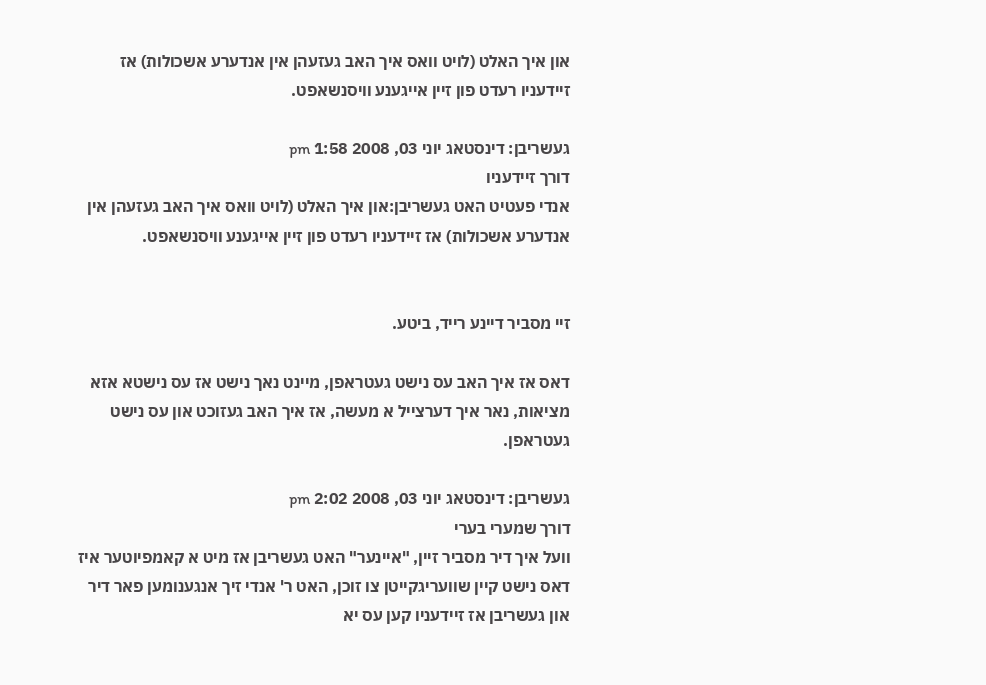און איך האלט (לויט וואס איך האב געזעהן אין אנדערע אשכולות) אז זיידעניו רעדט פון זיין אייגענע וויסנשאפט.

געשריבן: דינסטאג יוני 03, 2008 1:58 pm
דורך זיידעניו
אנדי פעטיט האט געשריבן:און איך האלט (לויט וואס איך האב געזעהן אין אנדערע אשכולות) אז זיידעניו רעדט פון זיין אייגענע וויסנשאפט.


זיי מסביר דיינע רייד, ביטע.

דאס אז איך האב עס נישט געטראפן, מיינט נאך נישט אז עס נישטא אזא מציאות, נאר איך דערצייל א מעשה, אז איך האב געזוכט און עס נישט געטראפן.

געשריבן: דינסטאג יוני 03, 2008 2:02 pm
דורך שמערי בערי
וועל איך דיר מסביר זיין, "איינער" האט געשריבן אז מיט א קאמפיוטער איז דאס נישט קיין שוועריגקייטן צו זוכן, האט ר' אנדי זיך אנגענומען פאר דיר און געשריבן אז זיידעניו קען עס יא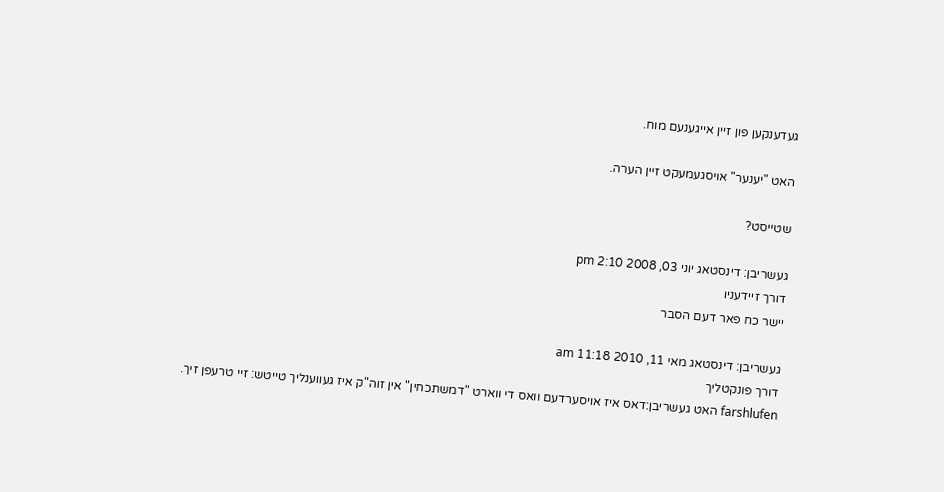געדענקען פון זיין אייגענעם מוח.

האט "יענער" אויסגעמעקט זיין הערה.

שטייסט?

געשריבן: דינסטאג יוני 03, 2008 2:10 pm
דורך זיידעניו
יישר כח פאר דעם הסבר

געשריבן: דינסטאג מאי 11, 2010 11:18 am
דורך פונקטליך
farshlufen האט געשריבן:דאס איז אויסערדעם וואס די ווארט "דמשתכחין" אין זוה"ק איז געווענליך טייטש: זיי טרעפן זיך.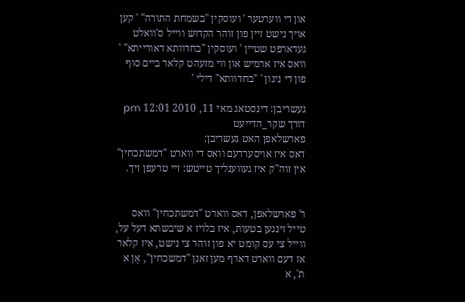און די ווערטער ' ועוסקין "בשמחת התורה" ' קען אויך נישט זיין פון זוהר הקדוש ווייל ס'וואלט געדארפט שטיין ' ועוסקין "בחדוותא דאורייתא" ' וואס איז ארמיש און ווי מזעהט קלאר ביים סוף פון די ניגון ' "בחדוותא" דילי '

געשריבן: דינסטאג מאי 11, 2010 12:01 pm
דורך שקר_הדייעט
פארשלאפן האט געשריבן:
דאס איז אויסערדעם וואס די ווארט "דמשתכחין" אין זוה"ק איז געווענליך טייטש: זיי טרעפן זיך.


ר' פארשלאפן, דאס ווארט "דמשתכחין" וואס טייל זינגען בטעות, איז בלויז א שיבשתא דעל על, ווייל צי עס קומט יא פון זוהר צי נישט, איז קלאר אז דעם ווארט דארף מען זאגן "דמשכחין", אָן א ת', א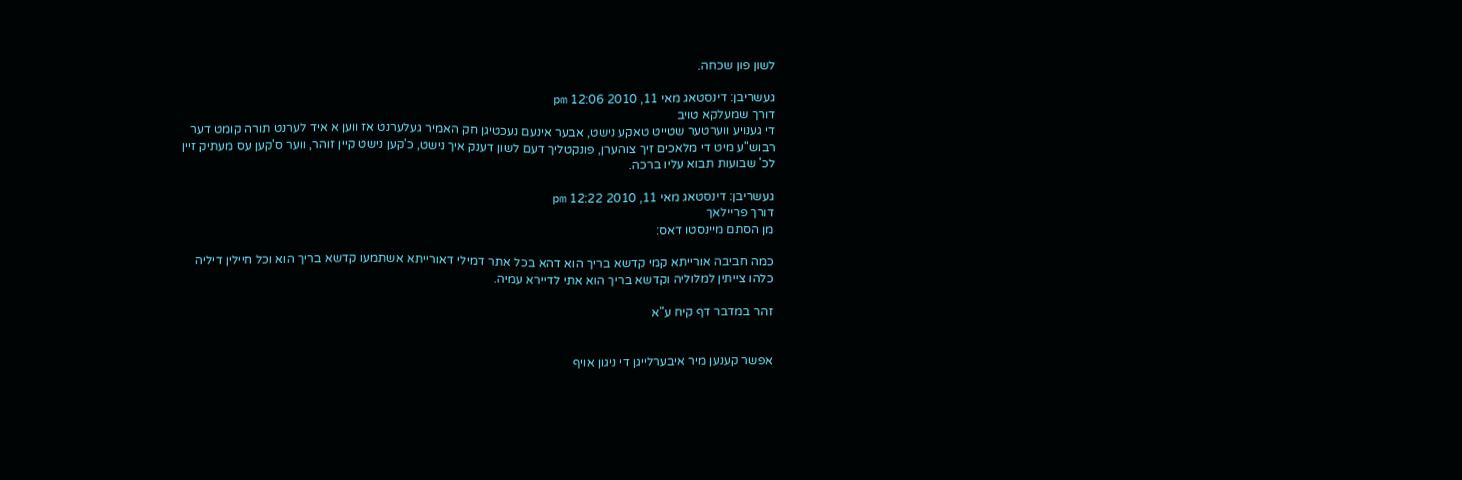לשון פון שכחה.

געשריבן: דינסטאג מאי 11, 2010 12:06 pm
דורך שמעלקא טויב
די גענויע ווערטער שטייט טאקע נישט, אבער אינעם נעכטיגן חק האמיר געלערנט אז ווען א איד לערנט תורה קומט דער רבוש"ע מיט די מלאכים זיך צוהערן, פונקטליך דעם לשון דענק איך נישט, כ'קען נישט קיין זוהר, ווער ס'קען עס מעתיק זיין לכ' שבועות תבוא עליו ברכה.

געשריבן: דינסטאג מאי 11, 2010 12:22 pm
דורך פריילאך
מן הסתם מיינסטו דאס:

כמה חביבה אורייתא קמי קדשא בריך הוא דהא בכל אתר דמילי דאורייתא אשתמעו קדשא בריך הוא וכל חיילין דיליה כלהו צייתין למלוליה וקדשא בריך הוא אתי לדיירא עמיה.

זהר במדבר דף קיח ע"א


אפשר קענען מיר איבערלייגן די ניגון אויף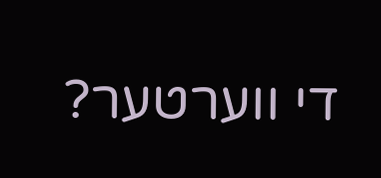די ווערטער?